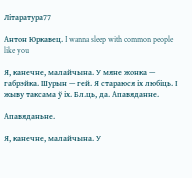Літаратура77

Антон Юркавец. I wanna sleep with common people like you

Я, канечне, малайчына. У мяне жонка — габрэйка. Шурын — гей. Я стараюся іх любіць. І жыву таксама ў іх. Бл.ць, да. Апавяданне.

Апавяданьне.

Я, канечне, малайчына. У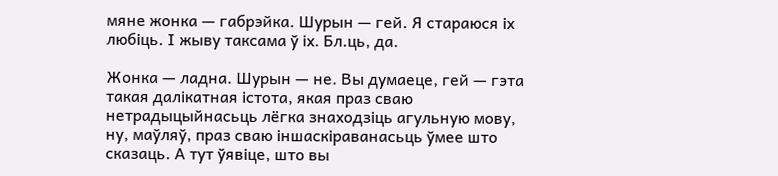мяне жонка — габрэйка. Шурын — гей. Я стараюся іх любіць. І жыву таксама ў іх. Бл.ць, да.

Жонка — ладна. Шурын — не. Вы думаеце, гей — гэта такая далікатная істота, якая праз сваю нетрадыцыйнасьць лёгка знаходзіць агульную мову, ну, маўляў, праз сваю іншаскіраванасьць ўмее што сказаць. А тут ўявіце, што вы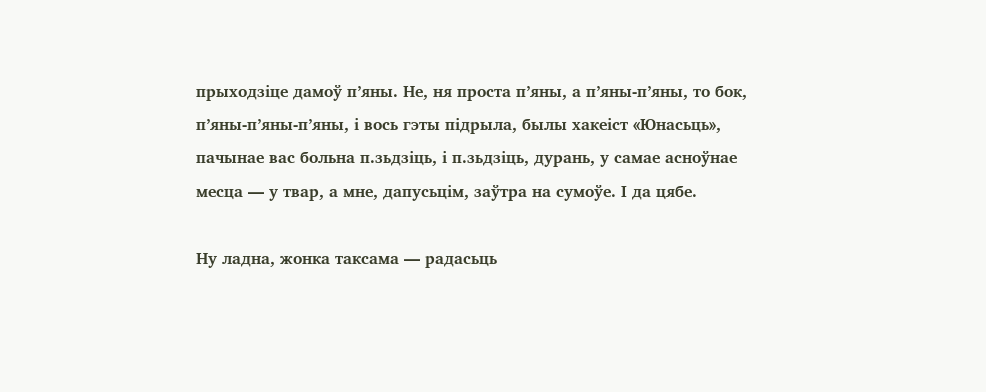прыходзіце дамоў п’яны. Не, ня проста п’яны, а п’яны‑п’яны, то бок, п’яны‑п’яны‑п’яны, і вось гэты підрыла, былы хакеіст «Юнасьць», пачынае вас больна п.зьдзіць, і п.зьдзіць, дурань, у самае асноўнае месца — у твар, а мне, дапусьцім, заўтра на сумоўе. І да цябе.

Ну ладна, жонка таксама — радасьць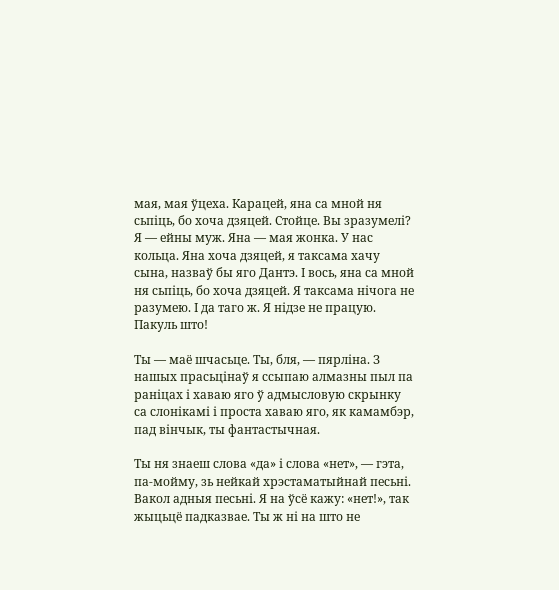мая, мая ўцеха. Карацей, яна са мной ня сьпіць, бо хоча дзяцей. Стойце. Вы зразумелі? Я — ейны муж. Яна — мая жонка. У нас кольца. Яна хоча дзяцей, я таксама хачу сына, назваў бы яго Дантэ. І вось, яна са мной ня сьпіць, бо хоча дзяцей. Я таксама нічога не разумею. І да таго ж. Я нідзе не працую. Пакуль што!

Ты — маё шчасьце. Ты, бля, — пярліна. З нашых прасьцінаў я ссыпаю алмазны пыл па раніцах і хаваю яго ў адмысловую скрынку са слонікамі і проста хаваю яго, як камамбэр, пад вінчык, ты фантастычная.

Ты ня знаеш слова «да» і слова «нет», — гэта, па‑мойму, зь нейкай хрэстаматыйнай песьні. Вакол адныя песьні. Я на ўсё кажу: «нет!», так жыцьцё падказвае. Ты ж ні на што не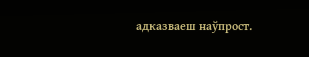адказваеш наўпрост.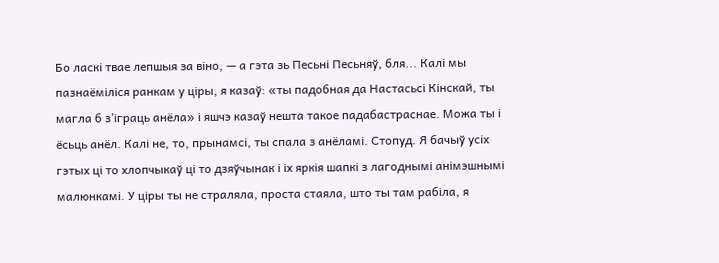Бо ласкі твае лепшыя за віно, — а гэта зь Песьні Песьняў, бля... Калі мы пазнаёміліся ранкам у ціры, я казаў: «ты падобная да Настасьсі Кінскай, ты магла б з’іграць анёла» і яшчэ казаў нешта такое падабастраснае. Можа ты і ёсьць анёл. Калі не, то, прынамсі, ты спала з анёламі. Стопуд. Я бачыў усіх гэтых ці то хлопчыкаў ці то дзяўчынак і іх яркія шапкі з лагоднымі анімэшнымі малюнкамі. У ціры ты не страляла, проста стаяла, што ты там рабіла, я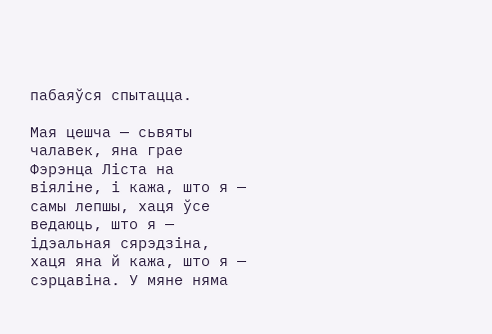пабаяўся спытацца.

Мая цешча — сьвяты чалавек, яна грае Фэрэнца Ліста на віяліне, і кажа, што я — самы лепшы, хаця ўсе ведаюць, што я — ідэальная сярэдзіна, хаця яна й кажа, што я — сэрцавіна. У мяне няма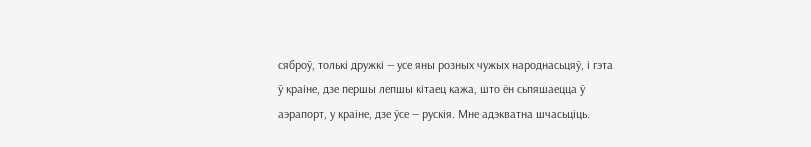сяброў, толькі дружкі — усе яны розных чужых народнасьцяў, і гэта ў краіне, дзе першы лепшы кітаец кажа, што ён сьпяшаецца ў аэрапорт, у краіне, дзе ўсе — рускія. Мне адэкватна шчасьціць.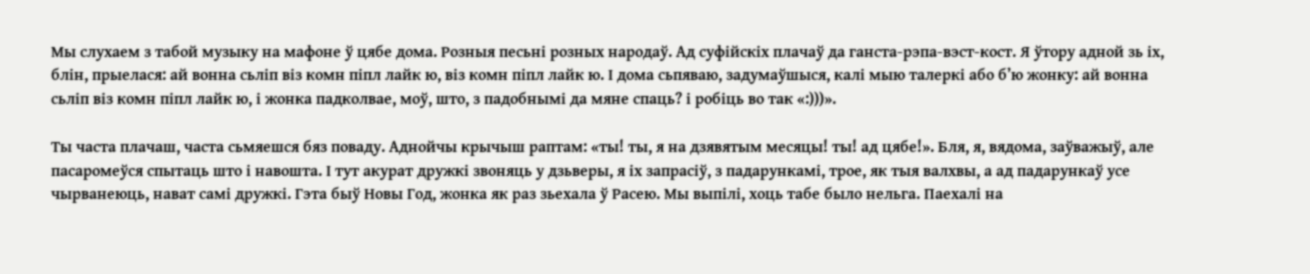Мы слухаем з табой музыку на мафоне ў цябе дома. Розныя песьні розных народаў. Ад суфійскіх плачаў да ганста‑рэпа‑вэст‑кост. Я ўтору адной зь іх, блін, прыелася: ай вонна сьліп віз комн піпл лайк ю, віз комн піпл лайк ю. І дома сьпяваю, задумаўшыся, калі мыю талеркі або б’ю жонку: ай вонна сьліп віз комн піпл лайк ю, і жонка падколвае, моў, што, з падобнымі да мяне спаць? і робіць во так «:)))».

Ты часта плачаш, часта сьмяешся бяз поваду. Аднойчы крычыш раптам: «ты! ты, я на дзявятым месяцы! ты! ад цябе!». Бля, я, вядома, заўважыў, але пасаромеўся спытаць што і навошта. І тут акурат дружкі звоняць у дзьверы, я іх запрасіў, з падарункамі, трое, як тыя валхвы, а ад падарункаў усе чырванеюць, нават самі дружкі. Гэта быў Новы Год, жонка як раз зьехала ў Расею. Мы выпілі, хоць табе было нельга. Паехалі на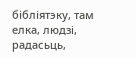бібліятэку, там елка, людзі, радасьць,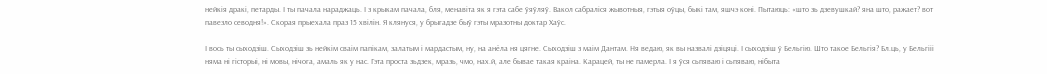нейкія дракі, петарды. І ты пачала нараджаць. І з крыкам пачала, бля, менавіта як я гэта сабе ўяўляў. Вакол сабраліся жывотныя, гэтыя оўцы, быкі там, яшчэ коні. Пытаюць: «што зь дзевушкай? яна што, ражает? вот павезло севодня!». Скорая прыехала праз 15 хвілін. Я клянуся, у брыгадзе быў гэты мразотны доктар Хаўс.

І вось ты сыходзіш. Сыходзіш зь нейкім сваім папікам, залатым і мардастым, ну, на анёла ня цягне. Сыходзіш з маім Дантам. Ня ведаю, як вы назвалі дзіцяці. І сыходзіш ў Бельгію. Што такое Бельгія? Бл.ць, у Бельгііі няма ні гісторыі, ні мовы, нічога, амаль як у нас. Гэта проста зьдзек, мразь, чмо, нах.й, але бывае такая краіна. Карацей, ты не памерла. І я ўся сьпяваю і сьпяваю, нібыта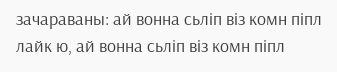зачараваны: ай вонна сьліп віз комн піпл лайк ю, ай вонна сьліп віз комн піпл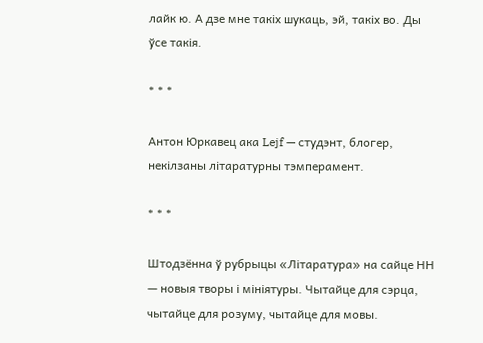лайк ю. А дзе мне такіх шукаць, эй, такіх во. Ды ўсе такія.

* * *

Антон Юркавец ака Lejf — студэнт, блогер, некілзаны літаратурны тэмперамент.

* * *

Штодзённа ў рубрыцы «Літаратура» на сайце НН — новыя творы і мініятуры. Чытайце для сэрца, чытайце для розуму, чытайце для мовы.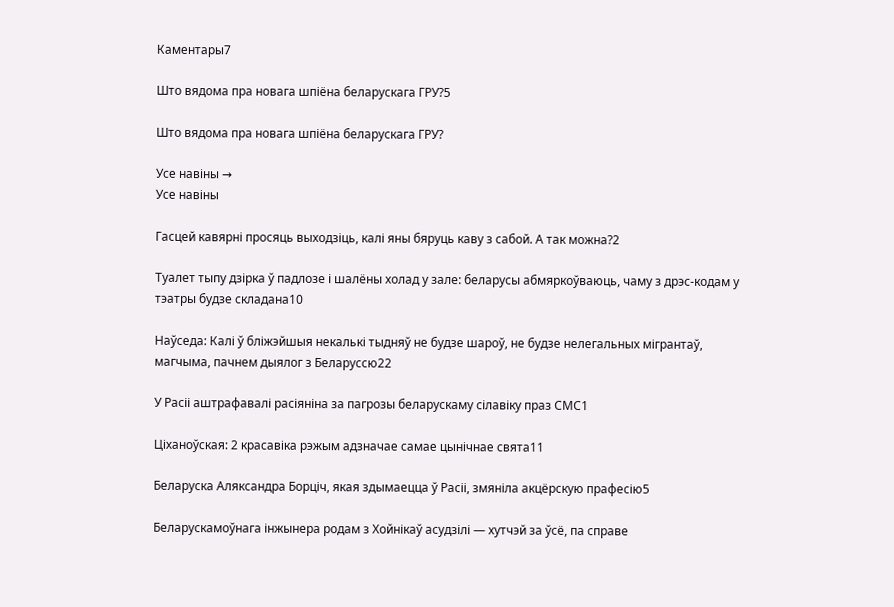Каментары7

Што вядома пра новага шпіёна беларускага ГРУ?5

Што вядома пра новага шпіёна беларускага ГРУ?

Усе навіны →
Усе навіны

Гасцей кавярні просяць выходзіць, калі яны бяруць каву з сабой. А так можна?2

Туалет тыпу дзірка ў падлозе і шалёны холад у зале: беларусы абмяркоўваюць, чаму з дрэс-кодам у тэатры будзе складана10

Наўседа: Калі ў бліжэйшыя некалькі тыдняў не будзе шароў, не будзе нелегальных мігрантаў, магчыма, пачнем дыялог з Беларуссю22

У Расіі аштрафавалі расіяніна за пагрозы беларускаму сілавіку праз СМС1

Ціханоўская: 2 красавіка рэжым адзначае самае цынічнае свята11

Беларуска Аляксандра Борціч, якая здымаецца ў Расіі, змяніла акцёрскую прафесію5

Беларускамоўнага інжынера родам з Хойнікаў асудзілі — хутчэй за ўсё, па справе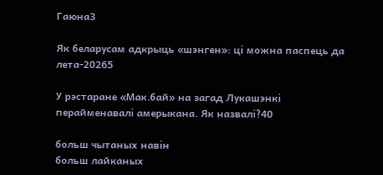Гаюна3

Як беларусам адкрыць «шэнген»: ці можна паспець да лета-20265

У рэстаране «Мак.бай» на загад Лукашэнкі перайменавалі амерыкана. Як назвалі?40

больш чытаных навін
больш лайканых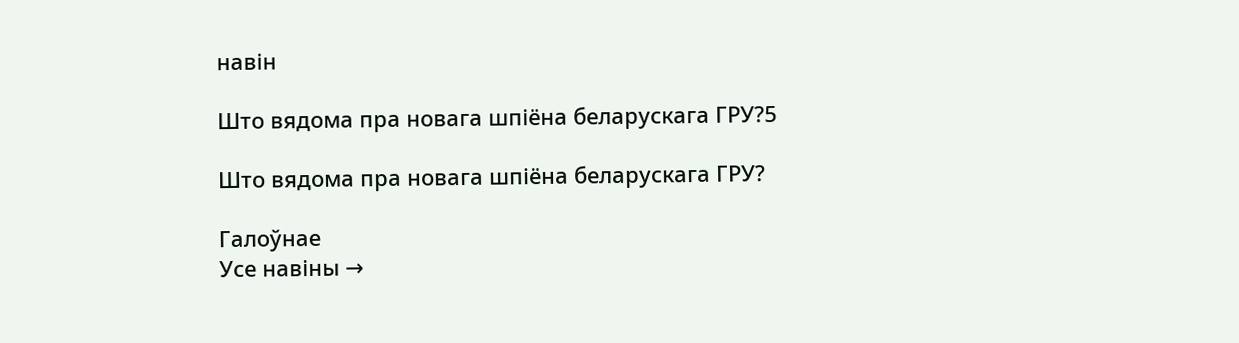навін

Што вядома пра новага шпіёна беларускага ГРУ?5

Што вядома пра новага шпіёна беларускага ГРУ?

Галоўнае
Усе навіны →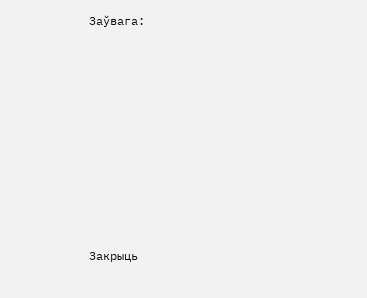Заўвага:









Закрыць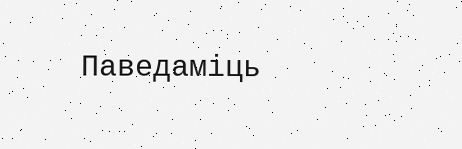Паведаміць